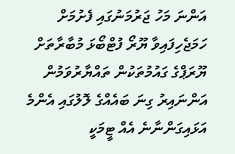އަންނަ މަހު ޖަރުމަނުގައި ފެށުމަށް ހަމަޖެހިފައިވާ ޔޫރޯ ފުޓްބޯޅަ މުބާރާތަށް ޔޫރަޕްގެ ގައުމުތަކުން ތައްޔާރުވަމުން އަންނައިރު ގިނަ ބައެއްގެ ލޮލުގައި އެންމެ އަޅައިގަންނާނެ އެއް ޓީމަކީ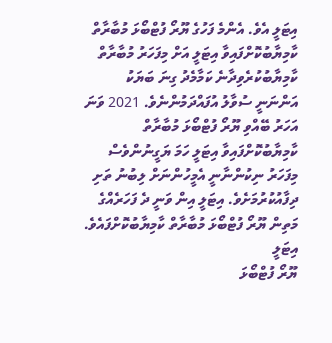އިޓަލީ އެވެ. އެންމެ ފަހުގެ ޔޫރޯ ފުޓްބޯޅަ މުބާރާތް ކާމިޔާބުކޮށްފައިވާ އިޓަލީ އަށް މިފަހަރު މުބާރާތް ކާމިޔާބުކުރެވިދާނެ ކަމާމެދު ގިނަ ބަޔަކު އަންނަނީ ސުވާލު އުފައްދަމުންނެވެ. 2021 ވަނަ އަހަރު ބޭއްވި ޔޫރޯ ފުޓްބޯޅަ މުބާރާތް ކާމިޔާބުކޮށްފައިވާ އިޓަލީ ހަމަ ޔަގީނުންވެސް މިފަހަރު ނިކުންނާނީ އެމީހުންނަށް ލިބުނު ތަށި ދިފާއުކުރުމަށެވެ. އިޓަލީ އިން ވަނީ ދެ ފަހަރެއްގެ މަތިން ޔޫރޯ ފުޓްބޯޅަ މުބާރާތް ކާމިޔާބުކޮށްފައެވެ.
އިޓަލީ
ޔޫރޯ ފުޓްބޯޅަ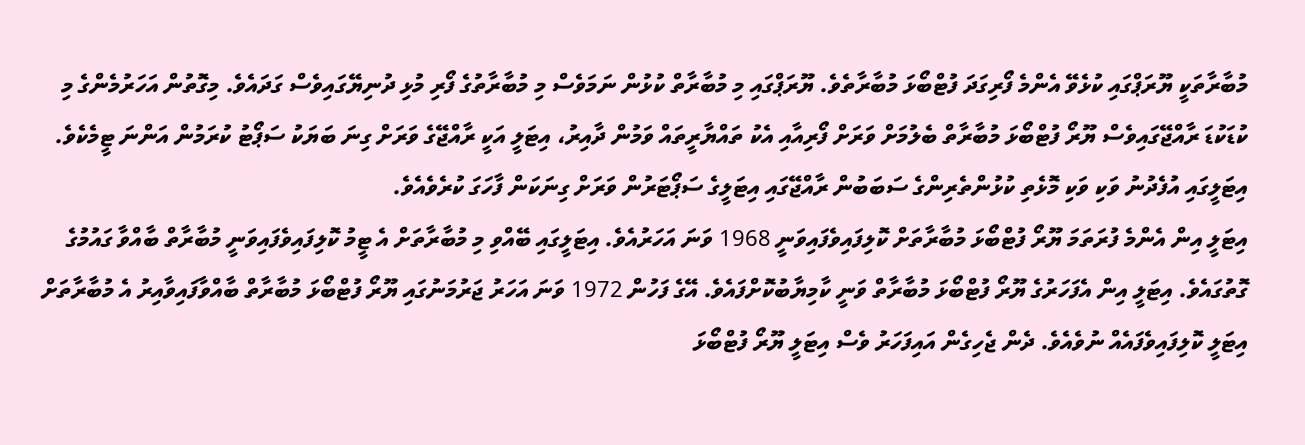މުބާރާތަކީ ޔޫރަޕްގައި ކުޅެވޭ އެންމެ ފޯރިގަދަ ފުޓްބޯޅަ މުބާރާތެވެ. ޔޫރަޕްގައި މި މުބާރާތް ކުޅުން ނަމަވެސް މި މުބާރާތުގެ ފޯރި މުޅި ދުނިޔޭގައިވެސް ގަދައެވެ. މިގޮތުން އަހަރުމެންގެ މި ކުޑަކުޑަ ރާއްޖޭގައިވެސް ޔޫރޯ ފުޓްބޯޅަ މުބާރާތް ބެލުމަށް ވަރަށް ފޯރިއާއި އެކު ތައްޔާރީތައް ވަމުން ދާއިރު، އިޓަލީ އަކީ ރާއްޖޭގެ ވަރަށް ގިނަ ބަޔަކު ސަޕޯޓު ކުރަމުން އަންނަ ޓީމެކެވެ. އިޓަލީގައި އުފެދުނު ވަކި ވަކި މޮޅެތި ކުޅުންތެރިންގެ ސަބަބުން ރާއްޖޭގައި އިޓަލީގެ ސަޕޯޓަރުން ވަރަށް ގިނަކަން ފާހަގަ ކުރެވެއެވެ.
އިޓަލީ އިން އެންމެ ފުރަތަމަ ޔޫރޯ ފުޓްބޯޅަ މުބާރާތަށް ކޮލިފައިވެފައިވަނީ 1968 ވަނަ އަހަރުއެވެ. އިޓަލީގައި ބޭއްވި މި މުބާރާތަށް އެ ޓީމު ކޮލިފައިވެފައިވަނީ މުބާރާތް ބާއްވާ ގައުމުގެ ގޮތުގައެވެ. އިޓަލީ އިން އެފަހަރުގެ ޔޫރޯ ފުޓްބޯޅަ މުބާރާތް ވަނީ ކާމިޔާބުކޮށްފައެވެ. އޭގެ ފަހުން 1972 ވަނަ އަހަރު ޖަރުމަނުގައި ޔޫރޯ ފުޓްބޯޅަ މުބާރާތް ބާއްވާފައިވާއިރު އެ މުބާރާތަށް އިޓަލީ ކޮލިފައިވެފައެއް ނުވެއެވެ. ދެން ޖެހިގެން އައިފަހަރު ވެސް އިޓަލީ ޔޫރޯ ފުޓްބޯޅަ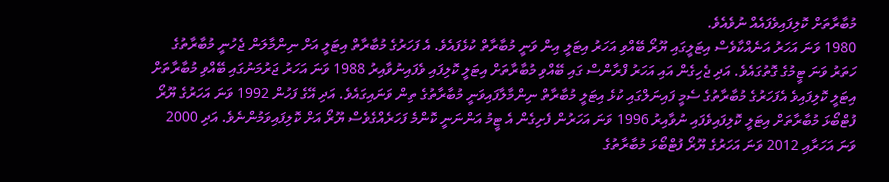މުބާރާތަށް ކޮލިފައިވެފައެއް ނުވެއެވެ.
1980 ވަނަ އަހަރު އަނެއްކާވެސް އިޓަލީގައި ޔޫރޯ ބޭއްވި އަހަރު އިޓަލީ އިން ވަނީ މުބާރާތް ކުޅެފައެވެ. އެ ފަހަރުގެ މުބާރާތް އިޓަލީ އަށް ނިންމާލަން ޖެހުނީ މުބާރާތުގެ ހަތަރު ވަނަ ޓީމުގެ ގޮތުގައެވެ. އަދި ޖެހިގެން އައި އަހަރު ފްރާންސް ގައި ބޭއްވި މުބާރާތަށް އިޓަލީ ކޮލިފައި ވެފައިނުވާއިރު 1988 ވަނަ އަހަރު ޖަރުމަނުގައި ބޭއްވި މުބާރާތަށް އިޓަލީ ކޮލިފައިވެ އެފަހަރުގެ މުބާރާތުގެ ސެމީ ފައިނަލްގައި ކުޅެ އިޓަލީ މުބާރާތް ނިންމާލާފައިވަނީ މުބާރާތުގެ ތިން ވަނައިގައެވެ. އަދި އޭގެ ފަހުން 1992 ވަނަ އަހަރުގެ ޔޫރޯ ފުޓްބޯޅަ މުބާރާތަށް އިޓަލީ ކޮލިފައިވެފައި ނުވާއިރު 1996 ވަނަ އަހަރުން ފެށިގެން އެ ޓީމު އަންނަނީ ކޮންމެ ފަހަރެއްގެވެސް ޔޫރޯ އަށް ކޮލިފައިވަމުންނެވެ. އަދި 2000 ވަނަ އަހަރާއި 2012 ވަނަ އަހަރުގެ ޔޫރޯ ފުޓްބޯޅަ މުބާރާތުގެ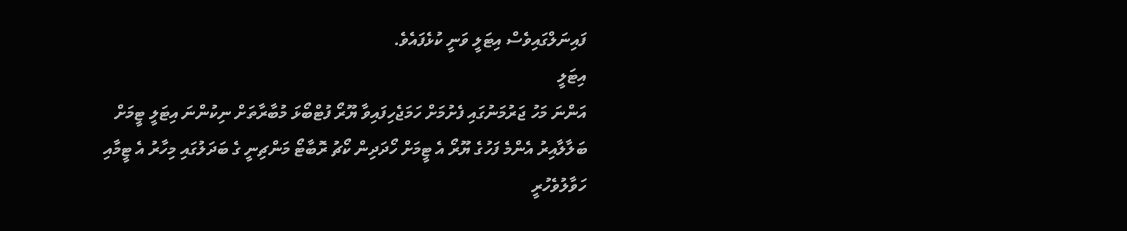ފައިނަލްގައިވެސް އިޓަލީ ވަނީ ކުޅެފައެވެ.
އިޓަލީ
އަންނަ މަހު ޖަރުމަނުގައި ފެށުމަށް ހަމަޖެހިފައިވާ ޔޫރޯ ފުޓްބޯޅަ މުބާރާތަށް ނިކުންނަ އިޓަލީ ޓީމަށް ބަލާލާއިރު އެންމެ ފަހުގެ ޔޫރޯ އެ ޓީމަށް ހޯދަދިން ކޯޗު ރޮބާޓޯ މަންޗިނީ ގެ ބަދަލުގައި މިހާރު އެ ޓީމާއި ހަވާލުވެހުރީ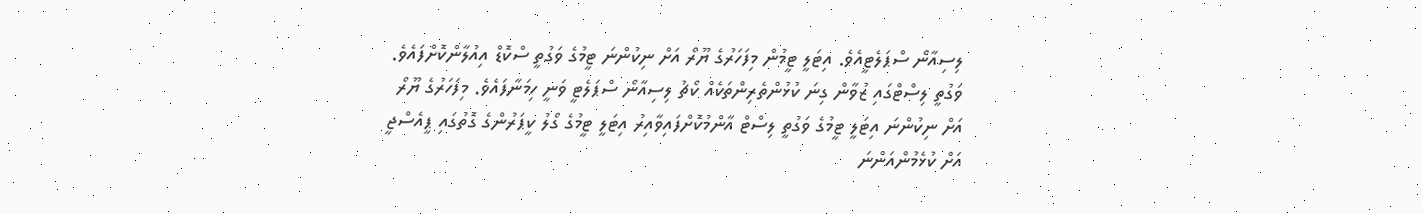ލިސިއާނޯ ސްޕަލެޓީއެވެ. އިޓަލީ ޓީމުން މިފަހަރުގެ ޔޫރޯ އަށް ނިކުންނަ ޓީމުގެ ވަގުތީ ސްކޮޑް އިއުލާންކޮށްފައެވެ. ވަގުތީ ލިސްޓްގައި ޒުވާން ގިނަ ކުޅުންތެރިންތަކެއް ކޯޗު ލިސިއާނޯ ސްޕަލެޓީ ވަނީ ހިމަނާފައެވެ. މިފަހަރުގެ ޔޫރޯ އަށް ނިކުންނަ އިޓަލީ ޓީމުގެ ވަގުތީ ލިސްޓް އާންމުކޮށްފައިވާއިރު އިޓަލީ ޓީމުގެ ގޯލު ކީޕަރުންގެ ގޮތުގައި ޕީއެސްޖީ އަށް ކުޅެމުންއަންނަ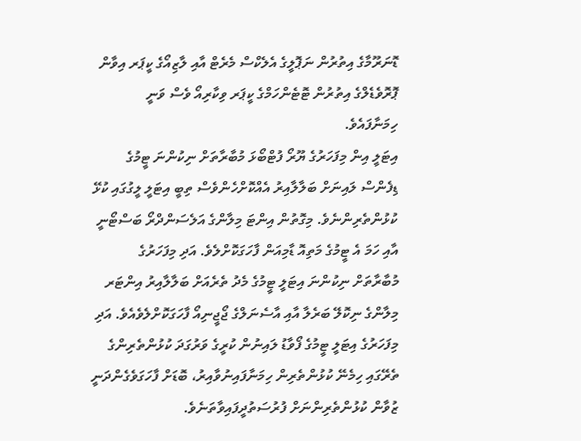ޑޮނަރޫމާގެ އިތުރުން ނަޕޮލީގެ އެލެކްސް މެރެޓް އާއި ލާޒިއޯގެ ކީޕަރ އިވާން ޕޮރޮވެޑެލްގެ އިތުރުން ޓޮޓެންހަމްގެ ކީޕަރ ވިކާރިއޯ ވެސް ވަނީ ހިމަނާފައެވެ.
އިޓަލީ އިން މިފަހަރުގެ ޔޫރޯ ފުޓްބޯޅަ މުބާރާތަށް ނިކުންނަ ޓީމުގެ ޑިފެންސް ލައިނަށް ބަލާލާއިރު އެއްކޮށްހެންވެސް ތިބީ އިޓަލީ ލީގުގައި ކުޅޭ ކުޅުންތެރިންނެވެ. މިގޮތުން އިންޓަ މިލާންގެ އަލެސަންދްރޯ ބަސްޓޯނީ އާއި ހަމަ އެ ޓީމުގެ މަތިއޮ ޑާމިއަން ފާހަގަކޮށްލެވެ. އަދި މިފަހަރުގެ މުބާރާތަށް ނިކުންނަ އިޓަލީ ޓީމުގެ މެދު ތެރެއަށް ބަލާލާއިރު އިންޓަރ މިލާންގެ ނިކޮލޭ ބަރެލާ އާއި އާސެނަލްގެ ޖޯޖީނިއޯ ފާހަގަކޮށްލެވެއެވެ. އަދި މިފަހަރުގެ އިޓަލީ ޓީމުގެ ފޯވާޑު ލައިނުން ކުރީގެ ވަރުގަދަ ކުޅުންތެރިންގެ ތެރޭގައި ހިމެނޭ ކުޅުންތެރިން ހިމަނާފައިނުވާއިރު، ބޮޑަށް ފާހަގަވެގެންދަނީ ޒުވާން ކުޅުންތެރިންނަށް ފުރުސަތުދީފައިވާތަނެވެ.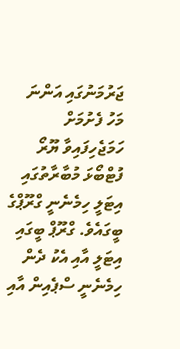ޖަރުމަނުގައި އަންނަ މަހު ފެށުމަށް ހަމަޖެހިފައިވާ ޔޫރޯ ފުޓްބޯޅަ މުބާރާތުގައި އިޓަލީ ހިމެނެނީ ގްރޫޕްގެ ބީގައެވެ. ގްރޫޕް ބީގައި އިޓަލީ އާއި އެކު ދެން ހިމެނެނީ ސްޕެއިން އާއި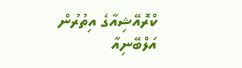ކްރޮއޭޝިއާގެ އިތުރުން އަލްބޭނިއާ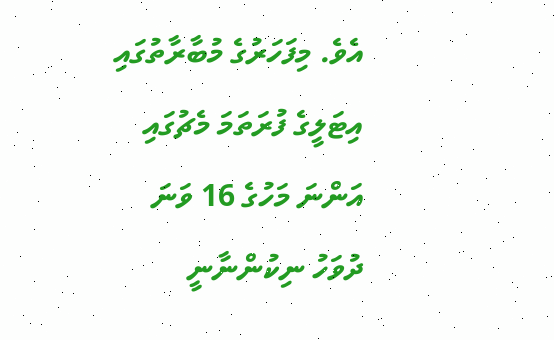އެވެ. މިފަހަރުގެ މުބާރާތުގައި އިޓަލީގެ ފުރަތަމަ މެޗުގައި އަންނަ މަހުގެ 16 ވަނަ ދުވަހު ނިކުންނާނީ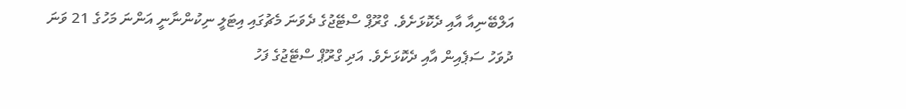އަލްބޭނިއާ އާއި ދެކޮޅަށެވެ. ގްރޫޕް ސްޓޭޖުގެ ދެވަނަ މެޗުގައި އިޓަލީ ނިކުންނާނީ އަންނަ މަހުގެ 21 ވަނަ ދުވަހު ސަޕެއިން އާއި ދެކޮޅަށެވެ. އަދި ގްރޫޕް ސްޓޭޖުގެ ފަހު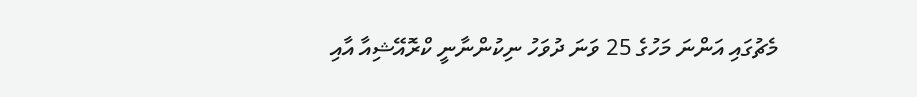މެޗުގައި އަންނަ މަހުގެ 25 ވަނަ ދުވަހު ނިކުންނާނީ ކްރޮއޭޝިއާ އާއި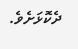ދެކޮޅަށެވެ.